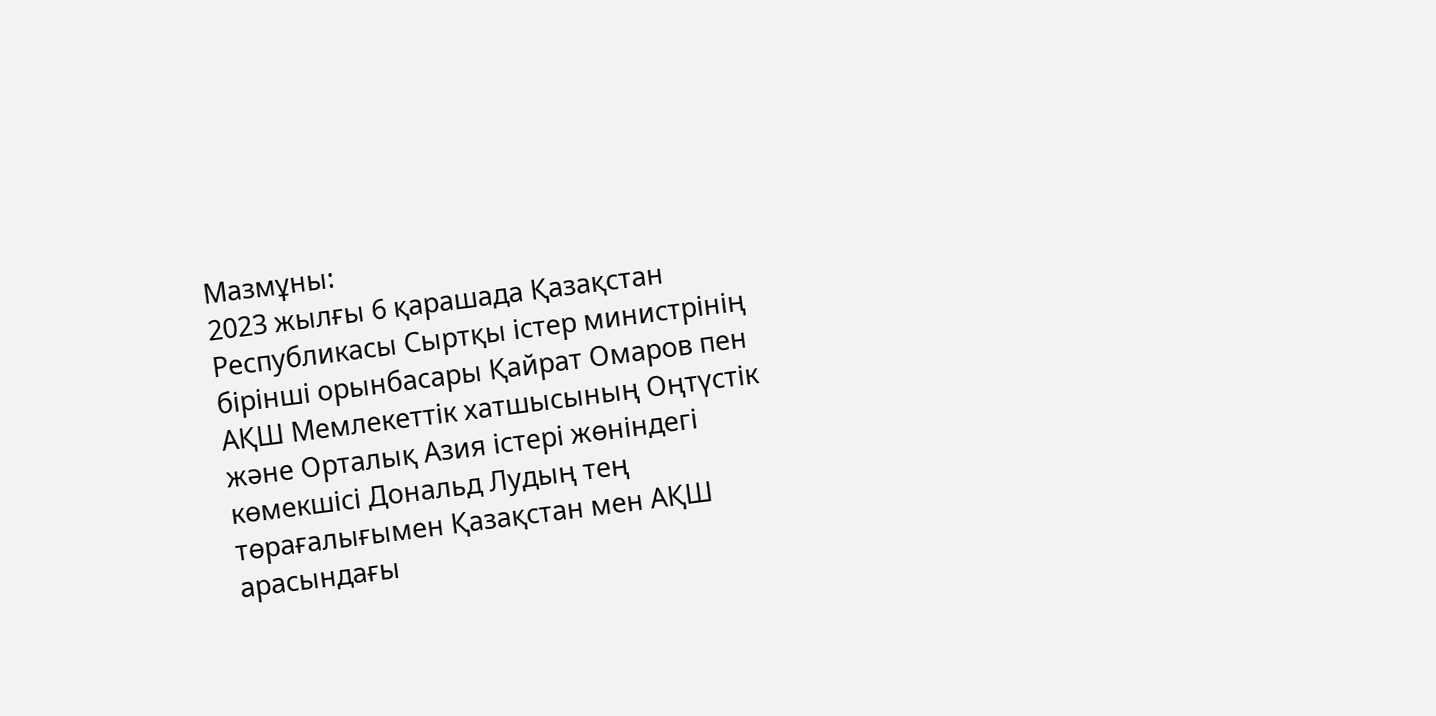Мазмұны:
2023 жылғы 6 қарашада Қазақстан Республикасы Сыртқы істер министрінің бірінші орынбасары Қайрат Омаров пен АҚШ Мемлекеттік хатшысының Оңтүстік және Орталық Азия істері жөніндегі көмекшісі Дональд Лудың тең төрағалығымен Қазақстан мен АҚШ арасындағы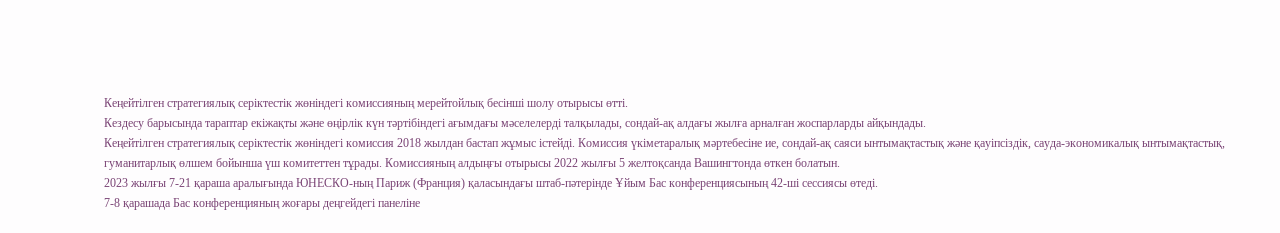Кеңейтілген стратегиялық серіктестік жөніндегі комиссияның мерейтойлық бесінші шолу отырысы өтті.
Кездесу барысында тараптар екіжақты және өңірлік күн тәртібіндегі ағымдағы мәселелерді талқылады, сондай-ақ алдағы жылға арналған жоспарларды айқындады.
Кеңейтілген стратегиялық серіктестік жөніндегі комиссия 2018 жылдан бастап жұмыс істейді. Комиссия үкіметаралық мәртебесіне ие, сондай-ақ саяси ынтымақтастық және қауіпсіздік, сауда-экономикалық ынтымақтастық, гуманитарлық өлшем бойынша үш комитеттен тұрады. Комиссияның алдыңғы отырысы 2022 жылғы 5 желтоқсанда Вашингтонда өткен болатын.
2023 жылғы 7-21 қараша аралығында ЮНЕСКО-ның Париж (Франция) қаласындағы штаб-пәтерінде Ұйым Бас конференциясының 42-ші сессиясы өтеді.
7-8 қарашада Бас конференцияның жоғары деңгейдегі панеліне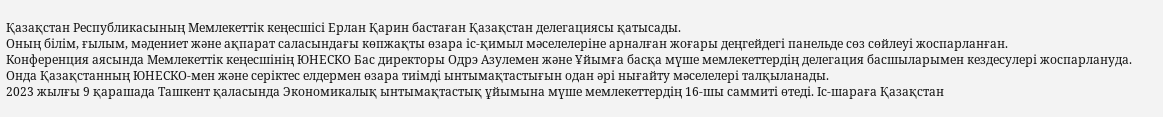Қазақстан Республикасының Мемлекеттік кеңесшісі Ерлан Қарин бастаған Қазақстан делегациясы қатысады.
Оның білім, ғылым, мәдениет және ақпарат саласындағы көпжақты өзара іс-қимыл мәселелеріне арналған жоғары деңгейдегі панельде сөз сөйлеуі жоспарланған.
Конференция аясында Мемлекеттік кеңесшінің ЮНЕСКО Бас директоры Одрэ Азулемен және Ұйымға басқа мүше мемлекеттердің делегация басшыларымен кездесулері жоспарлануда. Онда Қазақстанның ЮНЕСКО-мен және серіктес елдермен өзара тиімді ынтымақтастығын одан әрі нығайту мәселелері талқыланады.
2023 жылғы 9 қарашада Ташкент қаласында Экономикалық ынтымақтастық ұйымына мүше мемлекеттердің 16-шы саммиті өтеді. Іс-шараға Қазақстан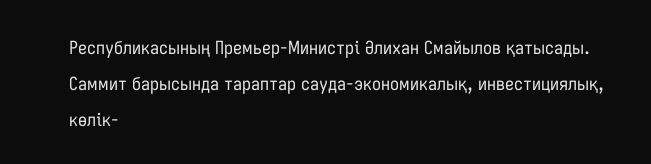Республикасының Премьер-Министрі Әлихан Смайылов қатысады.
Саммит барысында тараптар сауда-экономикалық, инвестициялық, көлік-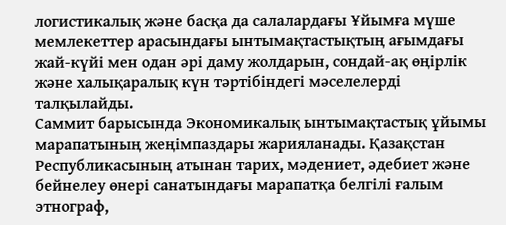логистикалық және басқа да салалардағы Ұйымға мүше мемлекеттер арасындағы ынтымақтастықтың ағымдағы жай-күйі мен одан әрі даму жолдарын, сондай-ақ өңірлік және халықаралық күн тәртібіндегі мәселелерді талқылайды.
Саммит барысында Экономикалық ынтымақтастық ұйымы марапатының жеңімпаздары жарияланады. Қазақстан Республикасының атынан тарих, мәдениет, әдебиет және бейнелеу өнері санатындағы марапатқа белгілі ғалым этнограф,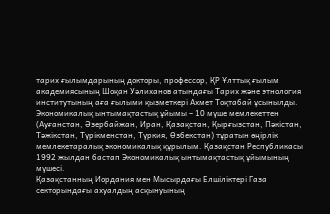тарих ғылымдарының докторы, профессор, ҚР Ұлттық ғылым академиясының Шоқан Уәлиханов атындағы Тарих және этнология институтының аға ғылыми қызметкері Ахмет Тоқтабай ұсынылды.
Экономикалық ынтымақтастық ұйымы – 10 мүше мемлекеттен (Ауғанстан, Әзербайжан, Иран, Қазақстан, Қырғызстан, Пәкістан, Тәжікстан, Түрікменстан, Түркия, Өзбекстан) тұратын өңірлік мемлекетаралық экономикалық құрылым. Қазақстан Республикасы 1992 жылдан бастап Экономикалық ынтымақтастық ұйымының мүшесі.
Қазақстанның Иордания мен Мысырдағы Елшіліктері Газа секторындағы ахуалдың асқынуының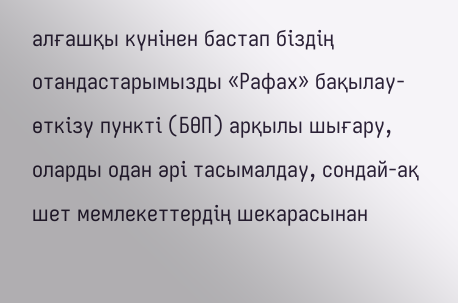алғашқы күнінен бастап біздің отандастарымызды «Рафах» бақылау-өткізу пункті (БӨП) арқылы шығару, оларды одан әрі тасымалдау, сондай-ақ шет мемлекеттердің шекарасынан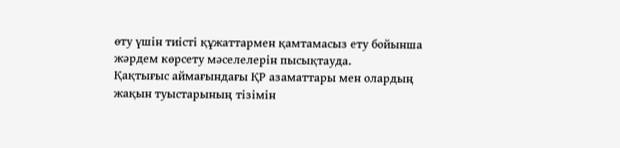өту үшін тиісті құжаттармен қамтамасыз ету бойынша жәрдем көрсету мәселелерін пысықтауда.
Қақтығыс аймағындағы ҚР азаматтары мен олардың жақын туыстарының тізімін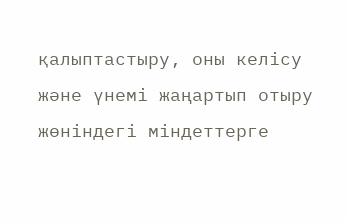қалыптастыру, оны келісу және үнемі жаңартып отыру жөніндегі міндеттерге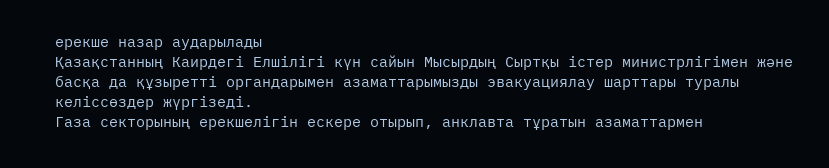ерекше назар аударылады
Қазақстанның Каирдегі Елшілігі күн сайын Мысырдың Сыртқы істер министрлігімен және басқа да құзыретті органдарымен азаматтарымызды эвакуациялау шарттары туралы келіссөздер жүргізеді.
Газа секторының ерекшелігін ескере отырып, анклавта тұратын азаматтармен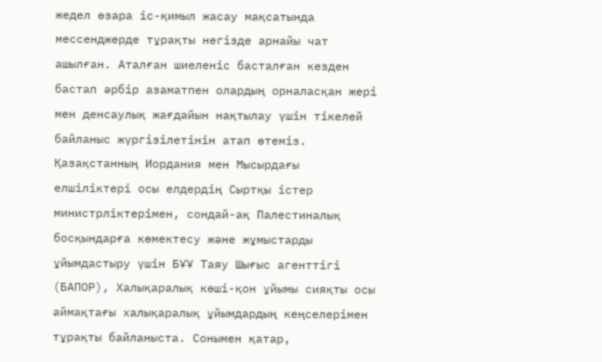жедел өзара іс-қимыл жасау мақсатында мессенджерде тұрақты негізде арнайы чат ашылған. Аталған шиеленіс басталған кезден бастап әрбір азаматпен олардың орналасқан жері мен денсаулық жағдайын нақтылау үшін тікелей байланыс жүргізілетінін атап өтеміз.
Қазақстанның Иордания мен Мысырдағы елшіліктері осы елдердің Сыртқы істер министрліктерімен, сондай-ақ Палестиналық босқындарға көмектесу және жұмыстарды ұйымдастыру үшін БҰҰ Таяу Шығыс агенттігі (БАПОР), Халықаралық көші-қон ұйымы сияқты осы аймақтағы халықаралық ұйымдардың кеңселерімен тұрақты байланыста. Сонымен қатар,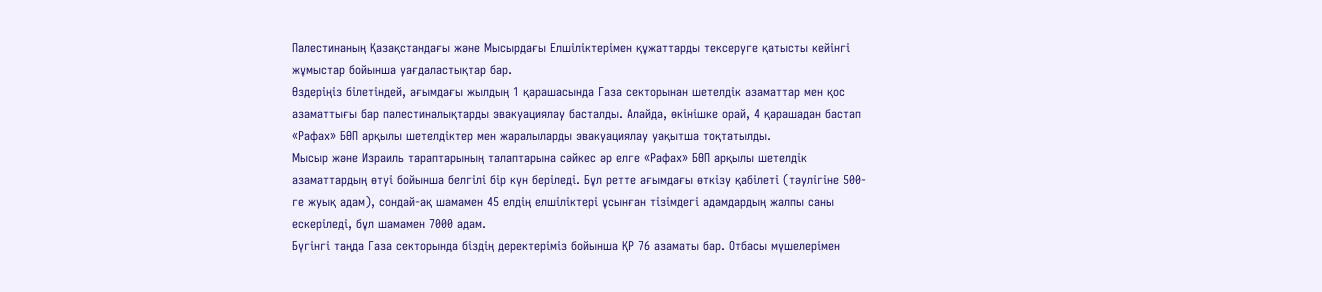Палестинаның Қазақстандағы және Мысырдағы Елшіліктерімен құжаттарды тексеруге қатысты кейінгі жұмыстар бойынша уағдаластықтар бар.
Өздеріңіз білетіндей, ағымдағы жылдың 1 қарашасында Газа секторынан шетелдік азаматтар мен қос азаматтығы бар палестиналықтарды эвакуациялау басталды. Алайда, өкінішке орай, 4 қарашадан бастап «Рафах» БӨП арқылы шетелдіктер мен жаралыларды эвакуациялау уақытша тоқтатылды.
Мысыр және Израиль тараптарының талаптарына сәйкес әр елге «Рафах» БӨП арқылы шетелдік азаматтардың өтуі бойынша белгілі бір күн беріледі. Бұл ретте ағымдағы өткізу қабілеті (тәулігіне 500-ге жуық адам), сондай-ақ шамамен 45 елдің елшіліктері ұсынған тізімдегі адамдардың жалпы саны ескеріледі, бұл шамамен 7000 адам.
Бүгінгі таңда Газа секторында біздің деректеріміз бойынша ҚР 76 азаматы бар. Отбасы мүшелерімен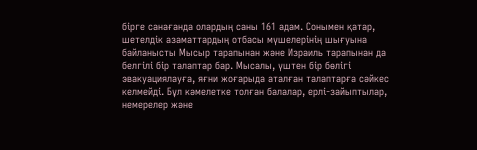бірге санағанда олардың саны 161 адам. Сонымен қатар, шетелдік азаматтардың отбасы мүшелерінің шығуына байланысты Мысыр тарапынан және Израиль тарапынан да белгілі бір талаптар бар. Мысалы, үштен бір бөлігі эвакуациялауға, яғни жоғарыда аталған талаптарға сәйкес келмейді. Бұл кәмелетке толған балалар, ерлі-зайыптылар, немерелер және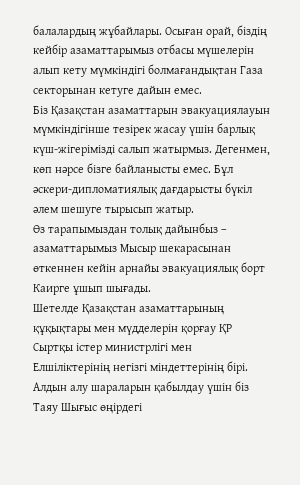балалардың жұбайлары. Осыған орай, біздің кейбір азаматтарымыз отбасы мүшелерін алып кету мүмкіндігі болмағандықтан Газа секторынан кетуге дайын емес.
Біз Қазақстан азаматтарын эвакуациялауын мүмкіндігінше тезірек жасау үшін барлық күш-жігерімізді салып жатырмыз. Дегенмен, көп нәрсе бізге байланысты емес. Бұл әскери-дипломатиялық дағдарысты бүкіл әлем шешуге тырысып жатыр.
Өз тарапымыздан толық дайынбыз – азаматтарымыз Мысыр шекарасынан өткеннен кейін арнайы эвакуациялық борт Каирге ұшып шығады.
Шетелде Қазақстан азаматтарының құқықтары мен мүдделерін қорғау ҚР Сыртқы істер министрлігі мен Елшіліктерінің негізгі міндеттерінің бірі. Алдын алу шараларын қабылдау үшін біз Таяу Шығыс өңірдегі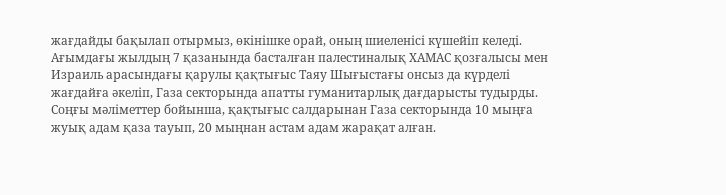жағдайды бақылап отырмыз, өкінішке орай, оның шиеленісі күшейіп келеді.
Ағымдағы жылдың 7 қазанында басталған палестиналық ХАМАС қозғалысы мен Израиль арасындағы қарулы қақтығыс Таяу Шығыстағы онсыз да күрделі жағдайға әкеліп, Газа секторында апатты гуманитарлық дағдарысты тудырды.
Соңғы мәліметтер бойынша, қақтығыс салдарынан Газа секторында 10 мыңға жуық адам қаза тауып, 20 мыңнан астам адам жарақат алған.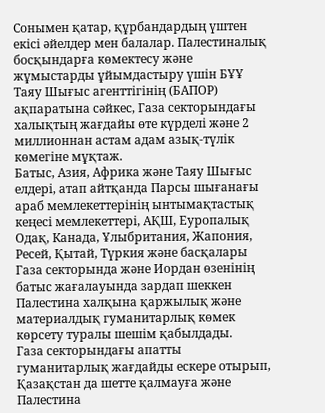Сонымен қатар, құрбандардың үштен екісі әйелдер мен балалар. Палестиналық босқындарға көмектесу және жұмыстарды ұйымдастыру үшін БҰҰ Таяу Шығыс агенттігінің (БАПОР) ақпаратына сәйкес, Газа секторындағы халықтың жағдайы өте күрделі және 2 миллионнан астам адам азық-түлік көмегіне мұқтаж.
Батыс, Азия, Африка және Таяу Шығыс елдері, атап айтқанда Парсы шығанағы араб мемлекеттерінің ынтымақтастық кеңесі мемлекеттері, АҚШ, Еуропалық Одақ, Канада, Ұлыбритания, Жапония, Ресей, Қытай, Түркия және басқалары Газа секторында және Иордан өзенінің батыс жағалауында зардап шеккен Палестина халқына қаржылық және материалдық гуманитарлық көмек көрсету туралы шешім қабылдады.
Газа секторындағы апатты гуманитарлық жағдайды ескере отырып, Қазақстан да шетте қалмауға және Палестина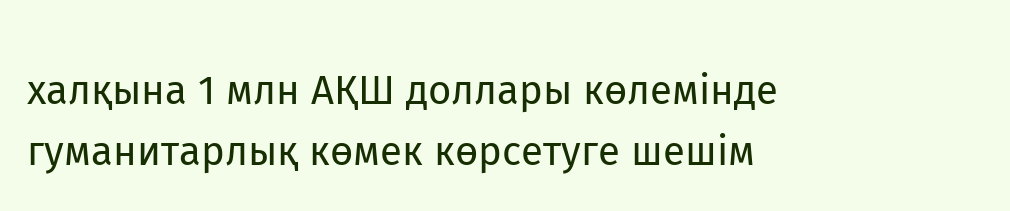халқына 1 млн АҚШ доллары көлемінде гуманитарлық көмек көрсетуге шешім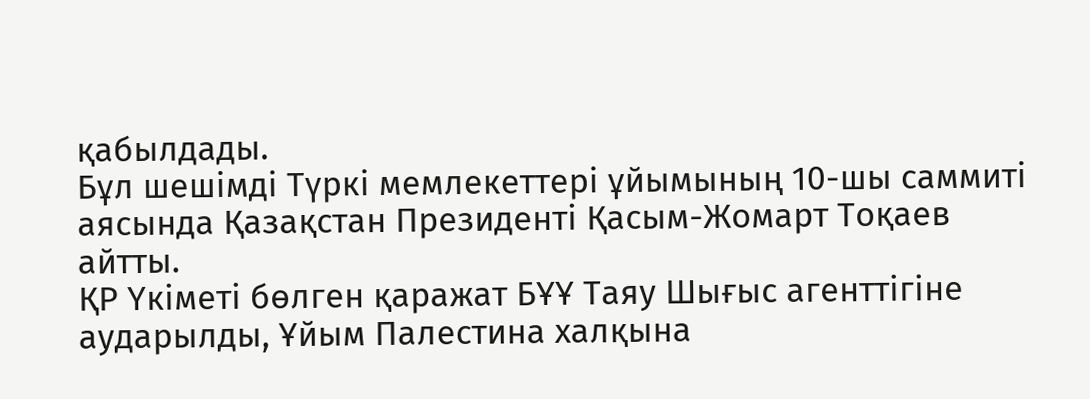қабылдады.
Бұл шешімді Түркі мемлекеттері ұйымының 10-шы саммиті аясында Қазақстан Президенті Қасым-Жомарт Тоқаев айтты.
ҚР Үкіметі бөлген қаражат БҰҰ Таяу Шығыс агенттігіне аударылды, Ұйым Палестина халқына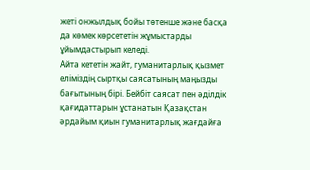жеті онжылдық бойы төтенше және басқа да көмек көрсететін жұмыстарды ұйымдастырып келеді.
Айта кететін жайт, гуманитарлық қызмет еліміздің сыртқы саясатының маңызды бағытының бірі. Бейбіт саясат пен әділдік қағидаттарын ұстанатын Қазақстан әрдайым қиын гуманитарлық жағдайға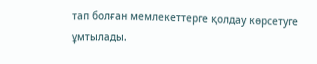тап болған мемлекеттерге қолдау көрсетуге ұмтылады.